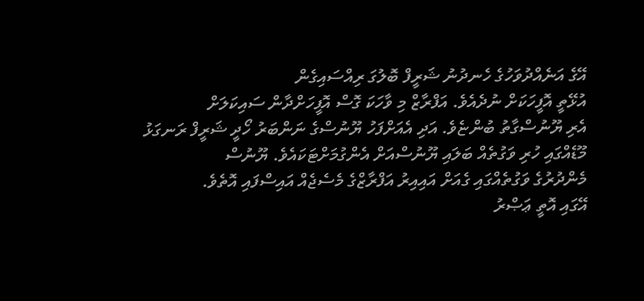އޭގެ އަނެއްދުވަހުގެ ހެނދުނު ޝަރީފް ބޮލުގަ ރިއްސައިގެން
އުޅޭތީ އޮފީހަކަށް ނުދެއެވެ. އަފްރާޒް މި ވާހަކަ ގޮސް އޮފީހަށްދާން ސައިކަލަށް
އެރި ޔޫނުސްގާތު ބުންޏެވެ. އަދި އެއަށްފަހު ޔޫނުސްގެ ނަންބަރު ހޯދީ ޝަރީފް ރަނގަޅު
މޫޑެއްގައި ހުރި ވަގުތެއް ބަލައި ޔޫނުސްއަށް އެންގުމަށްޓަކައެވެ. ޔޫނުސް
މެންދުރުގެ ވަގުތެއްގައި ގެއަށް އައިއިރު އަފްރާޒްގެ މެސެޖެއް އައިސްފައި އޮތެވެ.
އޭގައި އޮތީ ޢަޞްރު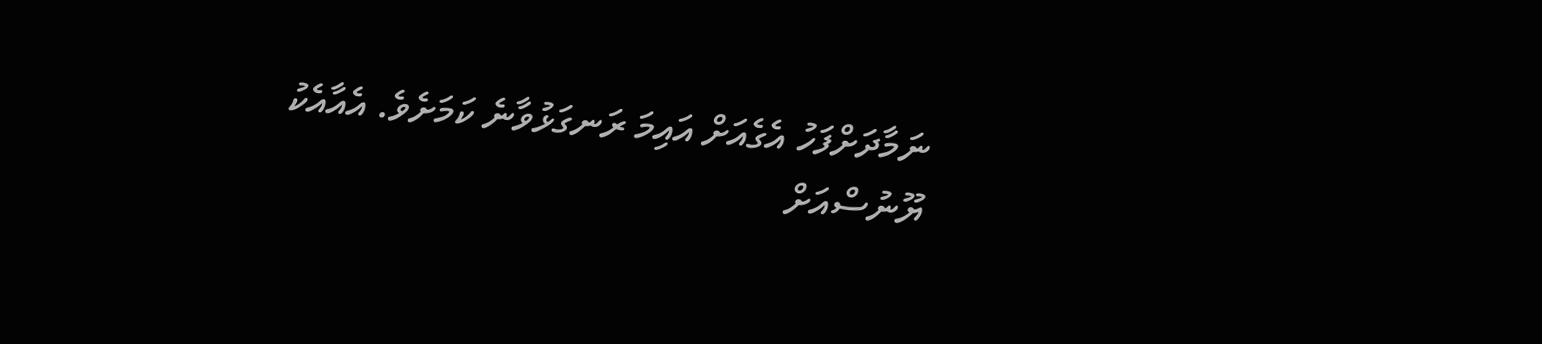ނަމާދަށްފަހު އެގެއަށް އައިމަ ރަނގަޅުވާނެ ކަމަށެވެ. އެއާއެކު
ޔޫނުސްއަށް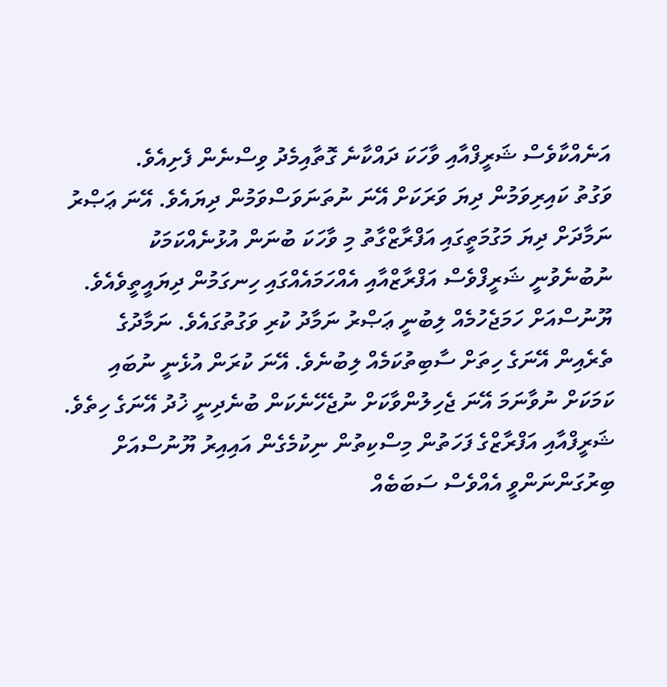އަނެއްކާވެސް ޝަރީފްއާއި ވާހަކަ ދައްކާނެ ގޮތާއިމެދު ވިސްނެން ފެށިއެވެ.
ވަގުތު ކައިރިވަމުން ދިޔަ ވަރަކަށް އޭނަ ނުތަނަވަސްވަމުން ދިޔައެވެ. އޭނަ ޢަޞްރު
ނަމާދަށް ދިޔަ މަގުމަތީގައި އަފްރާޒްގާތު މި ވާހަކަ ބުނަން އުޅުނެއްކަމަކު
ނުބުނެވުނީ ޝަރީފްވެސް އަފްރާޒްއާއި އެއްހަމައެއްގައި ހިނގަމުން ދިޔައީތީވެއެވެ.
ޔޫނުސްއަށް ހަމަޖެހުމެއް ލިބުނީ ޢަޞްރު ނަމާދު ކުރި ވަގުތުގައެވެ. ނަމާދުގެ
ތެރެއިން އޭނަގެ ހިތަށް ސާބިތުކަމެއް ލިބުނެވެ. އޭނަ ކުރަން އުޅެނީ ނުބައި
ކަމަކަށް ނުވާނަމަ އޭނަ ޖެހިލުންވާކަށް ނުޖެހޭނެކަން ބުނެދިނީ ޚުދު އޭނަގެ ހިތެވެ.
ޝަރީފްއާއި އަފްރާޒްގެ ފަހަތުން މިސްކިތުން ނިކުމެގެން އައިއިރު ޔޫނުސްއަށް
ބިރުގަންނަންވީ އެއްވެސް ސަބަބެއް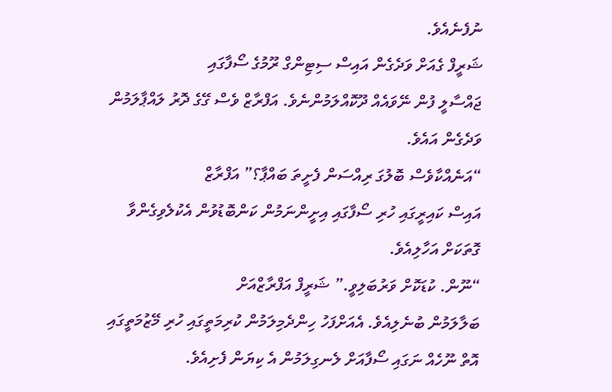ނުފެނެއެވެ.
ޝަރީފް ގެއަށް ވަދެގެން އައިސް ސިޓިންގް ރޫމުގެ ސޯފާގައި
ޖައްސާލީ ފުން ނޭވައެއް ދޫކޮއްލަމުންނެވެ. އަފްރާޒް ވެސް ގޭގެ ދޮރު ލައްޕާލަމުން
ވަދެގެން އައެވެ.
“އަނެއްކާވެސް ބޮލުގަ ރިއްސަން ފެށީތަ ބައްޕާ؟” އަފްރާޒް
އައިސް ކައިރީގައި ހުރި ސޯފާގައި އިށީންނަމުން ކަންބޮޑުވުން އެކުލެވިގެންވާ
ގޮތަކަށް އަހާލިއެވެ.
“ނޫން. ކުޑަކޮށް ވަރުބަލިވީ.” ޝަރީފް އަފްރާޒްއަށް
ބަލާލަމުން ބުނެލިއެވެ. އެއަށްފަހު ހިންދެމިލަމުން ކުރިމަތީގައި ހުރި މޭޒުމަތީގައި
އޮތް ނޫހެއް ނަގައި ސޯފާއަށް ލެނގިލަމުން އެ ކިޔަން ފެށިއެވެ.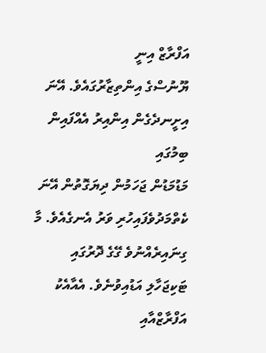އަފްރާޒް އިނީ
ޔޫނުސްގެ އިންތިޒާރުގައެވެ. އޭނަ އިށީނދެގެން އިންއިރު އެއްފައިން ބިމުގައި
މަޑުމަޑުން ޖަހަމުން ދިޔަގޮތުން އޭނަ ކެތްމަދުވެފައިހުރި ވަރު އެނގެއެވެ. މާ
ގިނައިރެއްނުވެ ގޭގެ ދޮރުގައި ޓަކިޖަހާލި އަޑުއިވުނެވެ. އެއާއެކު އަފްރާޒްއާއި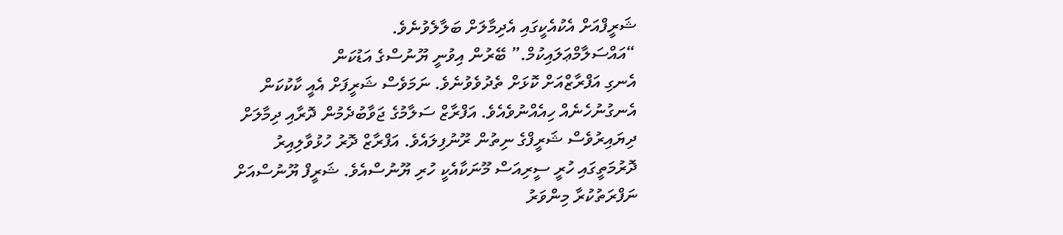ޝަރީފްއަށް އެކުއެކީގައި އެދިމާލަށް ބަލާލެވުނެވެ.
“އައްސަލާމްޢަލައިކުމް.” ބޭރުން އިވުނީ ޔޫނުސްގެ އަޑުކަން
އެނގި އަފްރާޒްއަށް ކޮޅަށް ތެދުވެވުނެވެ. ނަމަވެސް ޝަރީފަށް އެއީ ކާކުކަން
އެނގުނުހެނެއް ހިއެއްނުވެއެވެ. އަފްރާޒް ސަލާމުގެ ޖަވާބުދެމުން ދޮރާއި ދިމާލަށް
ދިޔައިރުވެސް ޝަރީފްގެ ނިތުން ރޫނުފިލައެވެ. އަފްރާޒް ދޮރު ހުޅުވާލިއިރު
ދޮރުމަތީގައި ހުރީ ސީރިއަސް މޫނަކާއެކީ ހުރި ޔޫނުސްއެވެ. ޝަރީފް ޔޫނުސްއަށް
ނަފްރަތުކުރާ މިންވަރު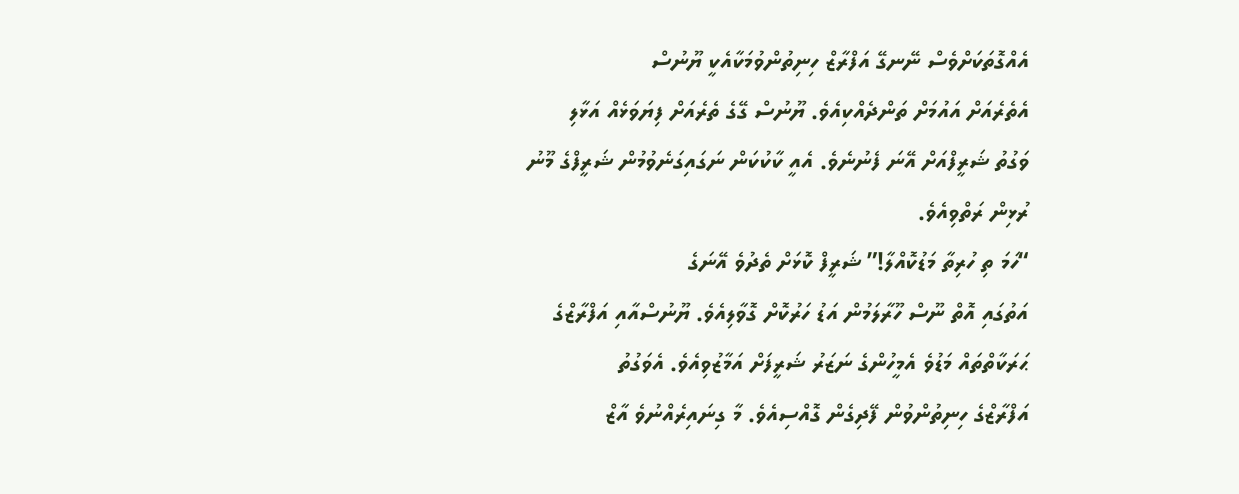އެއްގޮތަކަށްވެސް ނޭނގޭ އަފްރާޒް ހިނިތުންވުމަކާއެކީ ޔޫނުސް
އެތެރެއަށް އައުމަށް ތަންދެއްކިއެވެ. ޔޫނުސް ގޭގެ ތެރެއަށް ފިޔަވަޅެއް އަޅާލި
ވަގުތު ޝަރީފްއަށް އޭނަ ފެނުނެވެ. އެއީ ކާކުކަން ނަގައިގަނެވުމުން ޝަރީފްގެ މޫނު
ރުޅިން ރަތްވިއެވެ.
“ހަމަ ތި ހުރިތާ މަޑުކޮއްލާ!” ޝަރީފް ކޮޅަށް ތެދުވެ އޭނަގެ
އަތުގައި އޮތް ނޫސް ހޫރާލަމުން އަޑު ހަރުކޮށް ގޮވާލިއެވެ. ޔޫނުސްއާއި އަފްރާޒްގެ
ޙަރަކާތްތައް މަޑުވެ އެމީހުންގެ ނަޒަރު ޝަރީފަށް އަމާޒުވިއެވެ. އެވަގުތު
އަފްރާޒްގެ ހިނިތުންވުން ފޭދިގެން ގޮއްސިއެވެ. މާ ގިނައިރެއްނުވެ އާޒް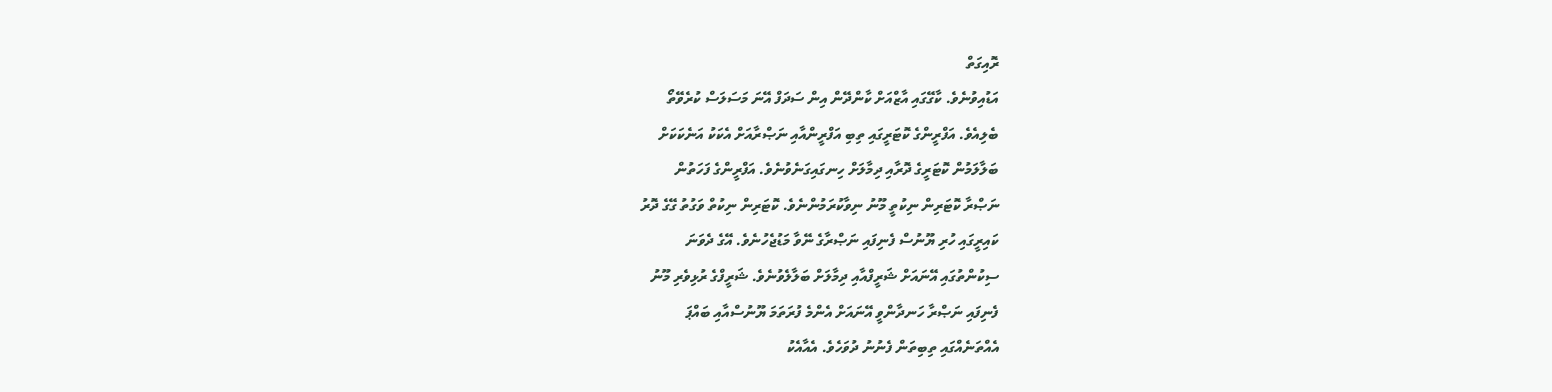ރޮއިގަތް
އަޑުއިވުނެވެ. ކާގޭގައި އާޒްއަށް ކާންދޭން އިން ސަދަފް އޭނަ މަސަލަސް ކުރެވޭތޯ
ބެލިއެވެ. އަފްރީންގެ ކޮޓަރީގައި ތިބި އަފްރީންއާއި ނަޞްރާއަށް އެކަކު އަނެކަކަށް
ބަލާލަމުން ކޮޓަރީގެ ދޮރާއި ދިމާލަށް ހިނގައިގަނެވުނެވެ. އަފްރީންގެ ފަހަތުން
ނަޞްރާ ކޮޓަރިން ނިކުތީ މޫނު ނިވާކުރަމުންނެވެ. ކޮޓަރިން ނިކުތް ވަގުތު ގޭގެ ދޮރު
ކައިރީގައި ހުރި ޔޫނުސް ފެނިފައި ނަޞްރާގެ ނޭވާ މަޑުޖެހުނެވެ. އޭގެ ދެވަނަ
ސިކުންތުގައި އޭނައަށް ޝަރީފްއާއި ދިމާލަށް ބަލާލެވުނެވެ. ޝަރީފްގެ ރުޅިވެރި މޫނު
ފެނިފައި ނަޞްރާ ހަނދާންވީ އޭނައަށް އެންމެ ފުރަތަމަ ޔޫނުސްއާއި ބައްޕަ
އެއްތަނެއްގައި ތިބިތަން ފެނުނު ދުވަހެވެ. އެއާއެކު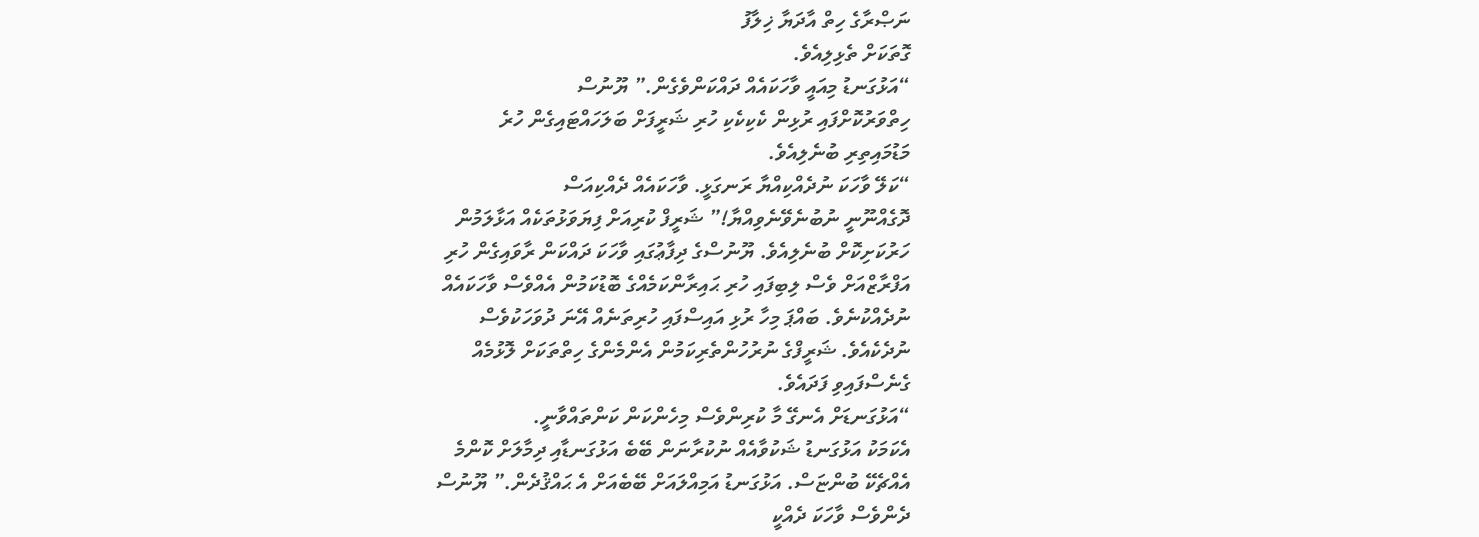ނަޞްރާގެ ހިތް އާދަޔާ ޚިލާފު
ގޮތަކަށް ތެޅިލިއެވެ.
“އަޅުގަނޑު މިއައީ ވާހަކައެއް ދައްކަންވެގެން.” ޔޫނުސް
ހިތްވަރުކޮށްފައި ރުޅިން ކެކިކެކި ހުރި ޝަރީފަށް ބަލަހައްޓައިގެން ހުރެ
މަޑުމައިތިރި ބުނެލިއެވެ.
“ކަލޭ ވާހަކަ ނުދެއްކިއްޔާ ރަނގަޅީ. ވާހަކައެއް ދެއްކިއަސް
ދޮގެއްނޫނީ ނުބުނެވޭނެވިއްޔާ!” ޝަރީފް ކުރިއަށް ފިޔަވަޅުތަކެއް އަޅާލަމުން
ހަރުކަށިކޮށް ބުނެލިއެވެ. ޔޫނުސްގެ ދިފާޢުގައި ވާހަކަ ދައްކަން ރާވައިގެން ހުރި
އަފްރާޒްއަށް ވެސް ލިބިފައި ހުރި ޙައިރާންކަމެއްގެ ބޮޑުކަމުން އެއްވެސް ވާހަކައެއް
ނުދެއްކުނެވެ. ބައްޕަ މިހާ ރުޅި އައިސްފައި ހުރިތަނެއް އޭނަ ދުވަހަކުވެސް
ނުދެކެއެވެ. ޝަރީފްގެ ނުރުހުންތެރިކަމުން އެންމެންގެ ހިތްތަކަށް ލޮޅުމެއް
ގެނެސްފައިވި ފަދައެވެ.
“އަޅުގަނޑަށް އެނގޭ މާ ކުރިންވެސް މިހެންކަން ކަންތައްވާނީ.
އެކަމަކު އަޅުގަނޑު ޝަކުވާއެއް ނުކުރާނަން ބޭބެ އަޅުގަނޑާއި ދިމާލަށް ކޮންމެ
އެއްޗެކޭ ބުންޏަސް. އަޅުގަނޑު އަމިއްލައަށް ބޭބެއަށް އެ ޙައްޤުދެން.” ޔޫނުސް
ދެންވެސް ވާހަކަ ދެއްކީ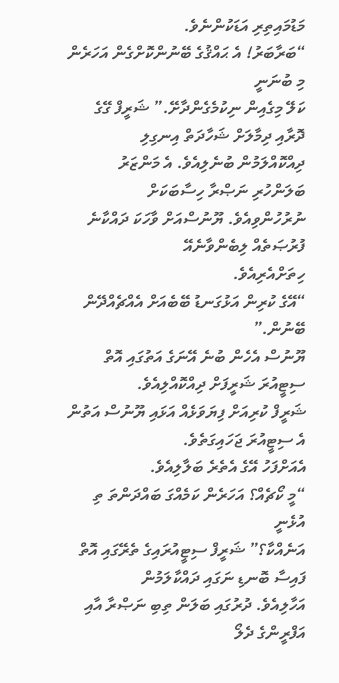މަޑުމައިތިރި އަޑަކުންނެވެ.
“ބަރާބަރު! އެ ޙައްޤުގެ ބޭނުންކޮށްގެން އަހަރެން މި ބުނަނީ
ކަލޭ މިގެއިން ނިކުމެގެންދާށޭ.” ޝަރީފް ގޭގެ ދޮރާއި ދިމާލަށް ޝަހާދަތް އިނގިލި
ދިއްކޮއްލަމުން ބުނެލިއެވެ. އެ މަންޒަރު ބަލަންހުރި ނަޞްރާ ހިސާބަކަށް
ނުރުހުންވިއެވެ. ޔޫނުސްއަށް ވާހަކަ ދައްކާނެ ފުރުޞަތެއް ލިބެންވާނެއޭ
ހިތަށްއެރިއެވެ.
“އޭގެ ކުރިން އަޅުގަނޑު ބޭބެއަށް އެއްޗެއްދޭން ބޭނުން.”
ޔޫނުސް އެހެން ބުނެ އޭނަގެ އަތުގައި އޮތް ސިޓީއުރަ ޝަރީފަށް ދިއްކޮއްލިއެވެ.
ޝަރީފް ކުރިއަށް ފިޔަވަޅެއް އަޅައި ޔޫނުސް އަތުން އެ ސިޓީއުރަ ޖަހައިގަތެވެ.
އެއަށްފަހު އޭގެ އެތެރެ ބަލާލިއެވެ.
“މީ ކޯޗެއް؟ އަހަރެން ކަމެއްގަ ބައްދަންތަ ތި އުޅެނީ
އަނެއްކާ؟” ޝަރީފް ސިޓީއުރައިގެ ތެރޭގައި އޮތް ފައިސާ ބޮނޑި ނަގައި ދައްކާލަމުން
އަހާލިއެވެ. ދުރުގައި ބަލަން ތިބި ނަޞްރާ އާއި އަފްރީންގެ ދެލޯ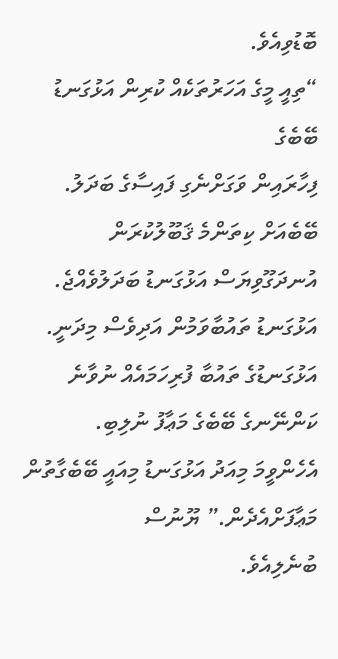ބޮޑުވިއެވެ.
“ތިއީ މީގެ އަހަރުތަކެއް ކުރިން އަޅުގަނޑު ބޭބެގެ
ފިހާރައިން ވަގަށްނެގި ފައިސާގެ ބަދަލު. ބޭބެއަށް ކިތަންމެ ޤަބޫލުކުރަން
އުނދަގޫވިޔަސް އަޅުގަނޑު ބަދަލުވެއްޖެ. އަޅުގަނޑު ތައުބާވަމުން އަދިވެސް މިދަނީ.
އަޅުގަނޑުގެ ތައުބާ ފުރިހަމައެއް ނުވާނެ ކަންނޭނގެ ބޭބެގެ މަޢާފު ނުލިބި.
އެހެންވީމަ މިއަދު އަޅުގަނޑު މިއައީ ބޭބެގާތުން މަޢާފަށްއެދެން.” ޔޫނުސް
ބުނެލިއެވެ.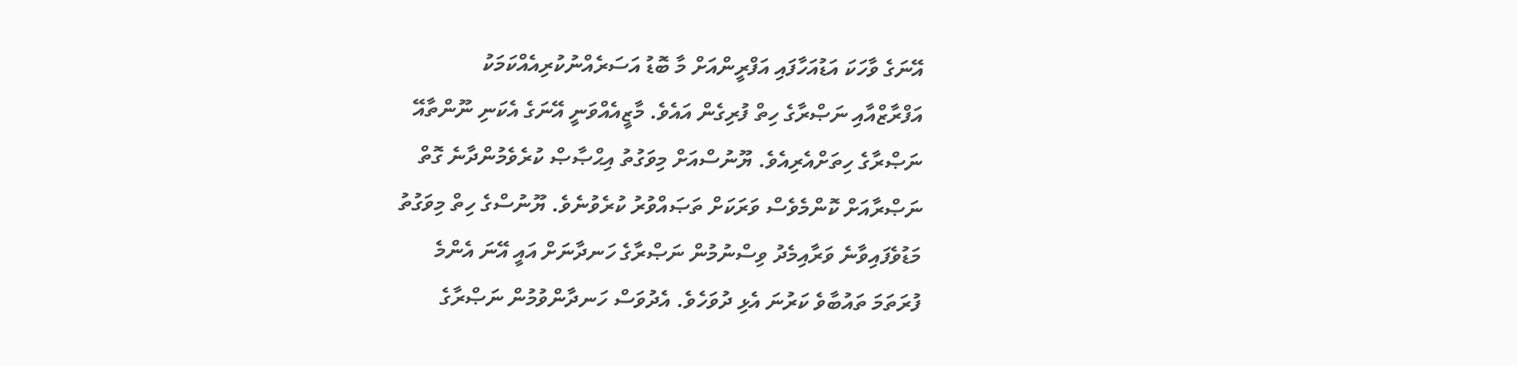އޭނަގެ ވާހަކަ އަޑުއަހާފައި އަފްރީންއަށް މާ ބޮޑު އަސަރެއްނުކުރިއެއްކަމަކު
އަފްރާޒްއާއި ނަޞްރާގެ ހިތް ފުރިގެން އައެވެ. މާޒީއެއްވަނީ އޭނަގެ އެކަނި ނޫންތާއޭ
ނަޞްރާގެ ހިތަށްއެރިއެވެ. ޔޫނުސްއަށް މިވަގުތު އިޙްޞާޞް ކުރެވެމުންދާނެ ގޮތް
ނަޞްރާއަށް ކޮންމެވެސް ވަރަކަށް ތަޞައްވުރު ކުރެވުނެވެ. ޔޫނުސްގެ ހިތް މިވަގުތު
މަޑުވެފައިވާނެ ވަރާއިމެދު ވިސްނުމުން ނަޞްރާގެ ހަނދާނަށް އައީ އޭނަ އެންމެ
ފުރަތަމަ ތައުބާވެ ކަރުނަ އެޅި ދުވަހެވެ. އެދުވަސް ހަނދާންވުމުން ނަޞްރާގެ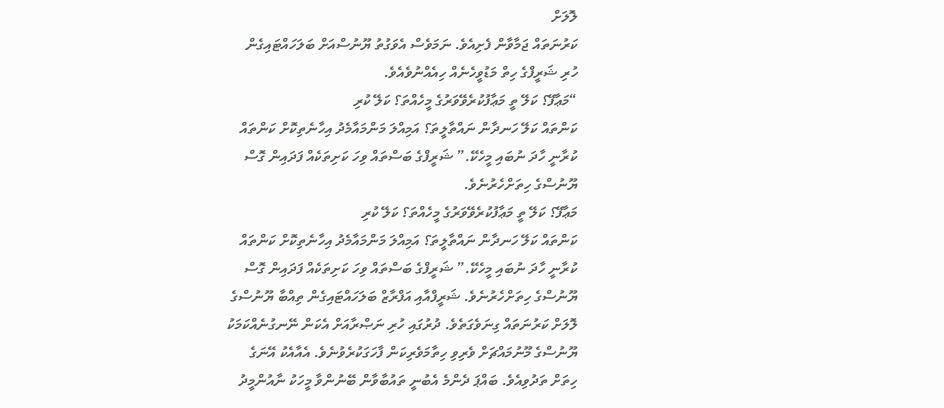ލޮލަށް
ކަރުނަތައް ޖަމާވާން ފެށިއެވެ. ނަމަވެސް އެވަގުތު ޔޫނުސްއަށް ބަލަހައްޓައިގެން
ހުރި ޝަރީފްގެ ހިތް މަޑުވީހެނެއް ހިއެއްނުވެއެވެ.
“މަޢާފޭ؟ ކަލޭ ތީ މަޢާފުކުރެވޭވަރުގެ މީހެއްތަ؟ ކަލޭ ކުރި
ކަންތައް ކަލޭ ހަނދާން ނައްތާލީތަ؟ އަމިއްލަ މަންމައާމެދު އިހާނެތިކޮށް ކަންތައް
ކުރާނީ ހާދަ ނުބައި މީހެކޭ.” ޝަރީފްގެ ބަސްތައް ވިހަ ކަށިތަކެއް ފަދައިން ގޮސް
ޔޫނުސްގެ ހިތަށްހެރުނެވެ.
މަޢާފޭ؟ ކަލޭ ތީ މަޢާފުކުރެވޭވަރުގެ މީހެއްތަ؟ ކަލޭ ކުރި
ކަންތައް ކަލޭ ހަނދާން ނައްތާލީތަ؟ އަމިއްލަ މަންމައާމެދު އިހާނެތިކޮށް ކަންތައް
ކުރާނީ ހާދަ ނުބައި މީހެކޭ.” ޝަރީފްގެ ބަސްތައް ވިހަ ކަށިތަކެއް ފަދައިން ގޮސް
ޔޫނުސްގެ ހިތަށްހެރުނެވެ. ޝަރީފްއާއި އަފްރާޒް ބަލަހައްޓައިގެން ތިއްބާ ޔޫނުސްގެ
ލޮލަށް ކަރުނަތައް ގިނަވެގަތެވެ. ދުރުގައި ހުރި ނަޞްރާއަށް އެކަން ނޭނގުނެއްކަމަކު
ޔޫނުސްގެ މޫނުމައްޗަށް ވެރިވި ހިތާމަވެރިކަން ފާހަގަކުރެވުނެވެ. އެއާއެކު އޭނަގެ
ހިތަށް ތަދުވިއެވެ. ބައްޕަ ދެންމެ އެބުނީ ތައުބާވާން ބޭނުންވާ މީހަކު ނާއުންމީދު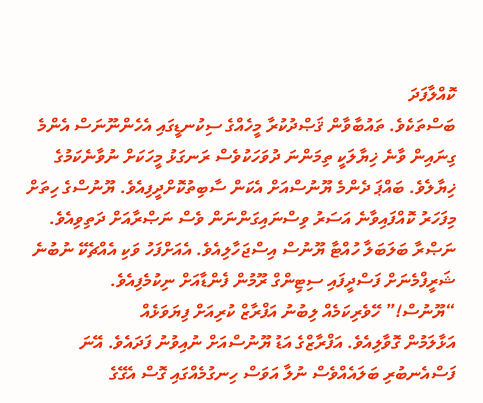ކޮއްލާފަދަ
ބަސްތަކެވެ. ތައުބާވާން ޤަޞްދުކުރާ މީހެއްގެ ސިކުނޑީގައި އެހެންނޫނަސް އެންމެ
ގިނައިން ވާނެ ޚިޔާލަކީ ތިމަންނަ ދުވަހަކުވެސް ރަނގަޅު މީހަކަށް ނުވާނެކަމުގެ
ޚިޔާލެވެ. ބައްޕަ ދެންމެ ޔޫނުސްއަށް އެކަން ސާބިތުކޮށްދީފިއެވެ. ޔޫނުސްގެ ހިތަށް
މިފަހަރު ކޮއްފައިވާނެ އަސަރު ވިސްނައިގަންނަން ވެސް ނަޞްރާއަށް ދަތިވިއެވެ.
ނަޞްރާ ބަލަބަލާ ހުއްޓާ ޔޫނުސް އިސްޖަހާލިއެވެ. އެއަށްފަހު ވަކި އެއްޗެކޭ ނުބުނެ
ޝަރީފްމެނަށް ފަސްދީފައި ސިޓިންގް ރޫމުން ފެންޑާއަށް ނިކުމެފިއެވެ.
“ޔޫނުސް!” ހޭވެރިކަމެއް ލިބުނު އަފްރާޒް ކުރިއަށް ފިޔަވަޅެއް
އަޅާލަމުން ގޮވާލިއެވެ. އަފްރާޒްގެ އަޑު ޔޫނުސްއަށް ނުއިވުނު ފަދައެވެ. އޭނަ
ފަސްއެނބުރި ބަލައެއްވެސް ނުލާ އަވަސް ހިނގުމެއްގައި ގޮސް އެގޭގެ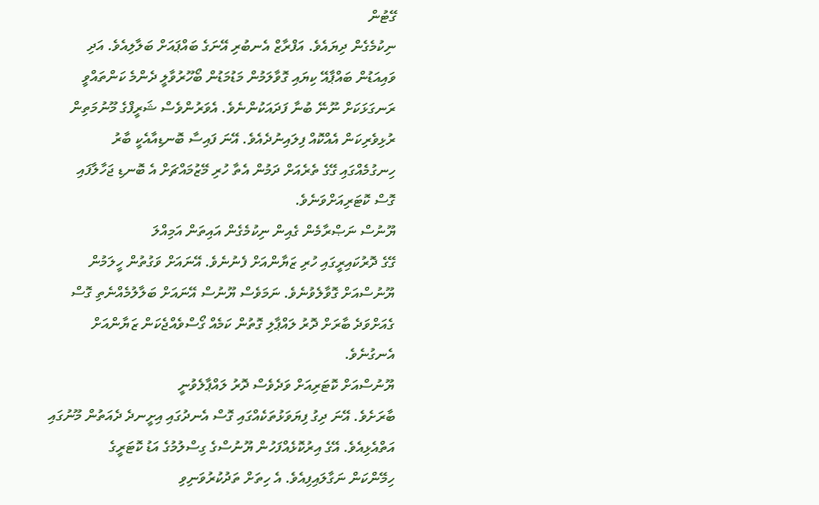ގޭޓުން
ނިކުމެގެން ދިޔައެވެ. އަފްރާޒް އެނބުރި އޭނަގެ ބައްޕައަށް ބަލާލިއެވެ. އަދި
ވައިއަޑުން ބައްޕާއޭ ކިޔައި ގޮވާލަމުން މަޑުމަޑުން ބޯހޫރުވާލީ ދެންމެ ކަންތައްވީ
ރަނގަޅަކަށް ނޫނޭ ބުނާ ފަދައަކުންނެވެ. އެވަރުންވެސް ޝަރީފްގެ މޫނުމަތިން
ރުޅިވެރިކަން އެއްކޮއް ފިލައިނުދެއެވެ. އޭނަ ފައިސާ ބޮނޑިއާއެކީ ބާރު
ހިނގުމެއްގައި ގޭގެ ތެރެއަށް ދަމުން އެތާ ހުރި މޭޒުމައްޗަށް އެ ބޮނޑި ޖަހާލާފައި
ގޮސް ކޮޓަރިއަށްވަނެވެ.
ޔޫނުސް ނަޞްރާމެން ގެއިން ނިކުމެގެން އައިތަން އަމިއްލަ
ގޭގެ ދޮރުކައިރީގައި ހުރި ޒަޔާންއަށް ފެނުނެވެ. އޭނައަށް ވަގުތުން ހީލަމުން
ޔޫނުސްއަށް ގޮވާލެވުނެވެ. ނަމަވެސް ޔޫނުސް އޭނައަށް ބަލާލުމެއްނެތި ގޮސް
ގެއަށްވަދެ ބާރަށް ދޮރު ލައްޕާލި ގޮތުން ކަމެއް ގޯސްވެއްޖެކަން ޒަޔާންއަށް
އެނގުނެވެ.
ޔޫނުސްއަށް ކޮޓަރިއަށް ވަދެވެސް ދޮރު ލައްޕާލެވުނީ
ބާރަށެވެ. އޭނަ ދިގު ފިޔަވަޅުތަކެއްގައި ގޮސް އެނދުގައި އިށީނދެ ދެއަތުން މޫނުގައި
އަތްއެޅިއެވެ. އޭގެ އިރުކޮޅެއްފަހުން ޔޫނުސްގެ ގިސްލުމުގެ އަޑު ކޮޓަރީގެ
ހިމޭންކަން ނަގާލައިފިއެވެ. އެ ހިތަށް ތަދުކުރުވަނިވި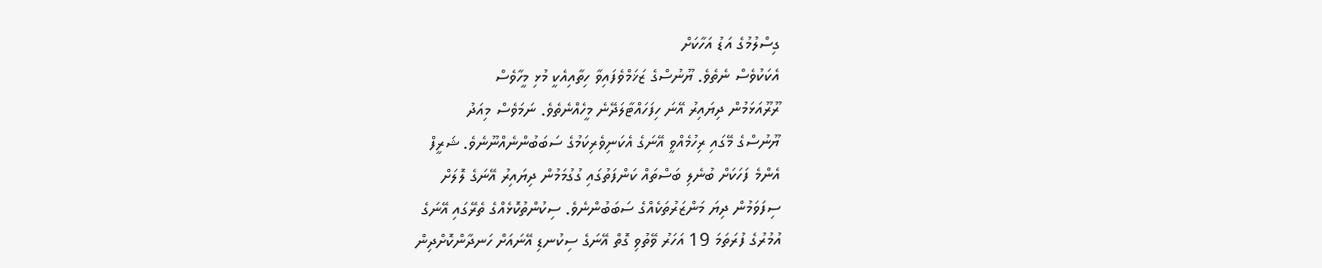ގިސްލުމުގެ އަޑު އަހާކަށް
އެކަކުވެސް ނެތެވެ. ޔޫނުސްގެ ޒަޚަމްވެފައިވާ ހިތާއިއެކީ މުޅި މީހާވެސް
ރޫރޫއަޅަމުން ދިޔައިރު އޭނަ ހިފަހައްޓާލަދޭނެ މީހެއްނެތެވެ. ނަމަވެސް މިއަދު
ޔޫނުސްގެ މޭގައި ރިހުމެއްވީ އޭނަގެ އެކަނިވެރިކަމުގެ ސަބަބުންނެއްނޫނެވެ. ޝަރީފް
އެންމެ ފަހަކަށް ބުނެލި ބަސްތައް ކަންފަތުގައި ގުގުމަމުން ދިޔައިރު އޭނަގެ ލޮލަށް
ސިފަވަމުން ދިޔަ މަންޒަރުތަކެއްގެ ސަބަބުންނެވެ. ސިކުންތުކޮޅެއްގެ ތެރޭގައި އޭނަގެ
އުމުރުގެ ފުރަތަމަ 19 އަހަރު ވޭތުވި ގޮތް އޭނަގެ ސިކުނޑި އޭނައަށް ހަނދާންކޮށްދިން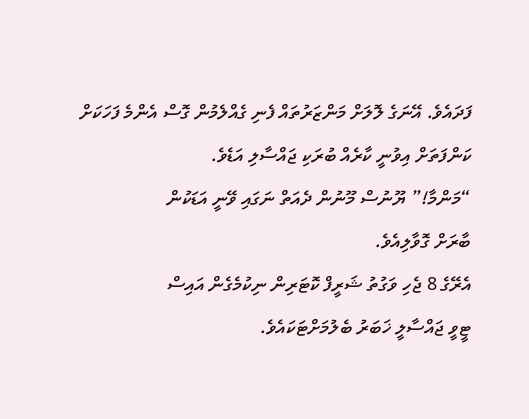ފަދައެވެ. އޭނަގެ ލޮލަށް މަންޒަރުތައް ފެނި ގެއްލެމުން ގޮސް އެންމެ ފަހަކަށް
ކަންފަތަށް އިވުނީ ކާރެއް ބުރަކި ޖައްސާލި އަޑެވެ.
“މަންމާ!” ޔޫނުސް މޫނުން ދެއަތް ނަގައި ވޭނީ އަޑަކުން
ބާރަށް ގޮވާލިއެވެ.
އެރޭގެ 8 ޖެހި ވަގުތު ޝަރީފް ކޮޓަރިން ނިކުމެގެން އައިސް
ޓީވީ ޖައްސާލީ ޚަބަރު ބެލުމަށްޓަކައެވެ.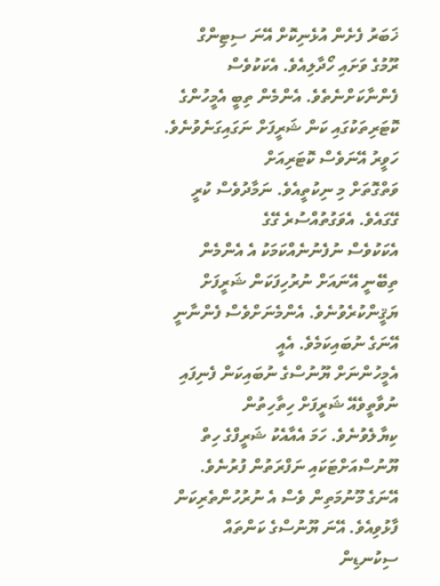ޚަބަރު ފެށެން އުޅެނިކޮށް އޭނަ ސިޓިންގް
ރޫމުގެ ވަށައި ހޯދާލިއެވެ. އެކަކުވެސް ފެންނާކަށްނެތެވެ. އެންމެން ތިބީ އެމީހުންގެ
ކޮޓަރިތަކުގައި ކަން ޝަރީފަށް ނަގައިގަނެވުނެވެ. ހަވީރު އޭނަވެސް ކޮޓަރިއަށް
ވަތްގޮތަށް މި ނިކުތީއެވެ. ނަމާދުވެސް ކުރީ ގޭގައެވެ. އެވަގުތުއްސުރެ ގޭގެ
އެކަކުވެސް ނުފެނުނެއްކަމަކު އެ އެންމެން ތިބޭނީ އޭނައަށް ނުރުހިފަކަން ޝަރީފަށް
ޔަޤީންކުރެވުނެވެ. އެންމެނަށްވެސް ފެންނާނީ އޭނަގެ ނުބައިކަމެވެ. އެއީ
އެމީހުންނަށް ޔޫނުސްގެ ނުބައިކަން ފެނިފައި ނުވާތީވެއޭ ޝަރީފަށް ހިތާހިތުން
ކިޔާލެވުނެވެ. ހަމަ އެއާއެކު ޝަރީފްގެ ހިތް ޔޫނުސްއަށްޓަކައި ނަފްރަތުން ފުރުނެވެ.
އޭނަގެ މޫނުމަތިން ވެސް އެ ނުރުހުންތެރިކަން ފާޅުވިއެވެ. އޭނަ ޔޫނުސްގެ ކަންތައް
ސިކުނޑިން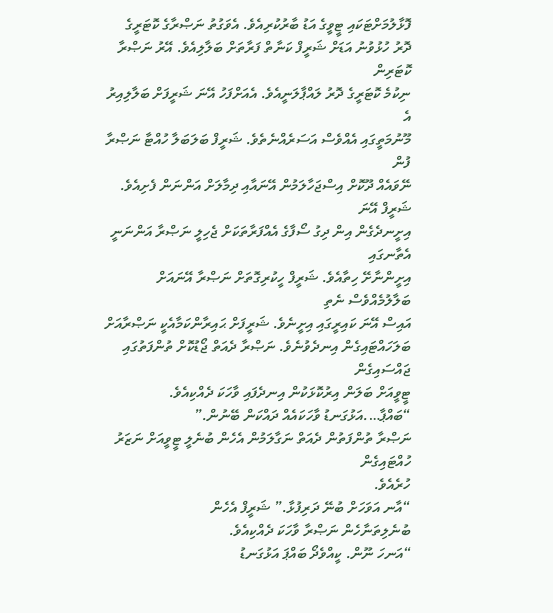ފޮޅާލުމަށްޓަކައި ޓީވީގެ އަޑު ބާރުކުރިއެވެ. އެވަގުތު ނަޞްރާގެ ކޮޓަރީގެ
ދޮރު ހުޅުވުނު އަޑަށް ޝަރީފް ކަނާތް ފަރާތަށް ބަލާލިއެވެ. އޭރު ނަޞްރާ ކޮޓަރިން
ނިކުމެ ކޮޓަރީގެ ދޮރު ލައްޕާލަނީއެވެ. އެއަށްފަހު އޭނަ ޝަރީފަށް ބަލާލިއިރު އެ
މޫނުމަތީގައި އެއްވެސް އަސަރެއްނެތެވެ. ޝަރީފް ބަލަބަލާ ހުއްޓާ ނަޞްރާ ފުން
ނޭވައެއް ދޫކޮށް އިސްޖަހާލަމުން އޭނައާއި ދިމާލަށް އަންނަން ފެށިއެވެ. ޝަރީފް އޭނަ
އިށީނދެގެން އިން ދިގު ސޯފާގެ އެއްފަރާތަކަށް ޖެހިލީ ނަޞްރާ އަންނަނީ އެތާނގައި
އިށީންނާށޭ ހިތާއެވެ. ޝަރީފް ހީކުރިގޮތަށް ނަޞްރާ އޭނައަށް ބަލާލުމެއްވެސް ނެތި
އައިސް އޭނަ ކައިރީގައި އިށީނެވެ. ޝަރީފަށް ޙައިރާންކަމާއެކީ ނަޞްރާއަށް
ބަލަހައްޓައިގެން އިނދެވުނެވެ. ނަޞްރާ ދެއަތް ޖޯޑުކޮށް ތުންފަތުގައި ޖައްސައިގެން
ޓީވީއަށް ބަލަން އިރުކޮޅަކުން އިނދެފައި ވާހަކަ ދެއްކިއެވެ.
“ބައްޕާ….އަޅުގަނޑު ވާހަކައެއް ދައްކަން ބޭނުން.”
ނަޞްރާ ތުންފަތުން ދެއަތް ނަގާލަމުން އެހެން ބުނެލީ ޓީވީއަށް ނަޒަރު ހުއްޓައިގެން
ހުރެއެވެ.
“އާނ އަވަހަށް ބުނޭ ދަރިފުޅާ.” ޝަރީފް އެހެން
ބުނެލިތަނާހެން ނަޞްރާ ވާހަކަ ދެއްކިއެވެ.
“އަނހަ ނޫން. ކީއްވެދޯ ބައްޕަ އަޅުގަނޑު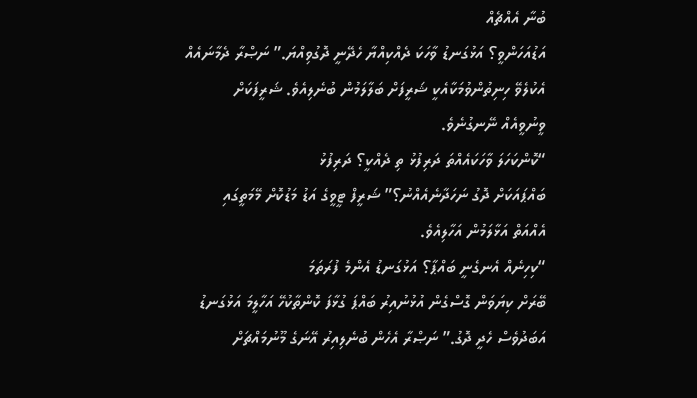ބުނާ އެއްޗެއް
އަޑުއަހަންވީ؟ އަޅުގަނޑު ވާހަކަ ދެއްކިއްޔާ ހެދޭނީ ދޮގުވިއްޔަ.” ނަޞްރާ ދެމާނައެއް
އެކުލެވޭ ހިނިތުންވުމަކާއެކީ ޝަރީފަށް ބަލާލަމުން ބުނެލިއެވެ. ޝަރީފަކަށް
ވީނުވީއެއް ނޭނގުނެވެ.
“ކޮންކަހަލަ ވާހަކައެއްތަ ދަރިފުޅު ތި ދެއްކީ؟ ދަރިފުޅު
ބައްޕައަކަށް ދޮގު ނަހަދާނެއެއްނު؟” ޝަރީފް ޓީވީގެ އަޑު މަޑުކޮށް މޭމަތީގައި
އެއްއަތް އަޅާލަމުން އަހާލިއެވެ.
“ކިހިނެއް އެނގެނީ ބައްޕާ؟ އަޅުގަނޑު އެންމެ ފުރަތަމަ
ބޭރަށް ކިޔަވަން ގޮސްގެން އުޅުނުއިރު ބައްޕަ ގުޅާފަ ކޮންތާކުހޭ އަހާލީމަ އަޅުގަނޑު
އަބަދުވެސް ހެދީ ދޮގު.” ނަޞްރާ އެހެން ބުނެލިއިރު އޭނަގެ މޫނުމައްޗަށް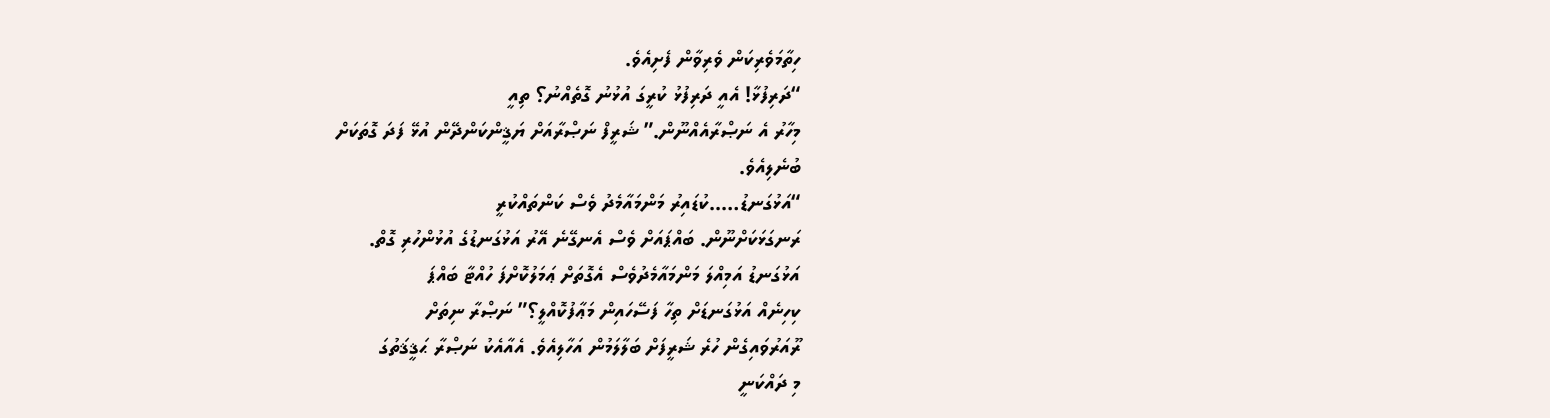ހިތާމަވެރިކަން ވެރިވާން ފެށިއެވެ.
“ދަރިފުޅާ! އެއީ ދަރިފުޅު ކުރީގަ އުޅުނު ގޮތެއްނު؟ ތިއީ
މިހާރު އެ ނަޞްރާއެއްނޫން.” ޝަރީފް ނަޞްރާއަށް ޔަޤީންކަންދޭން އުޅޭ ފަދަ ގޮތަކަށް
ބުނެލިއެވެ.
“އަޅުގަނޑު…..ކުޑައިރު މަންމައާމެދު ވެސް ކަންތައްކުރީ
ރަނގަޅަކަށްނޫން. ބައްޕައަށް ވެސް އެނގޭނެ އޭރު އަޅުގަނޑުގެ އުޅުންހުރި ގޮތް.
އަޅުގަނޑު އަމިއްލަ މަންމައާމެދުވެސް އެގޮތަށް ޢަމަލުކޮށްފަ ހުއްޓާ ބައްޕަ
ކިހިނެއް އަޅުގަނޑަށް ތިހާ ފަސޭހައިން މަޢާފުކޮއްލީ؟” ނަޞްރާ ނިތަށް
ރޫއަރުވައިގެން ހުރެ ޝަރީފަށް ބަލާލަމުން އަހާލިއެވެ. އެއާއެކު ނަޞްރާ ޙަޤީޤަތުގަ
މި ދައްކަނީ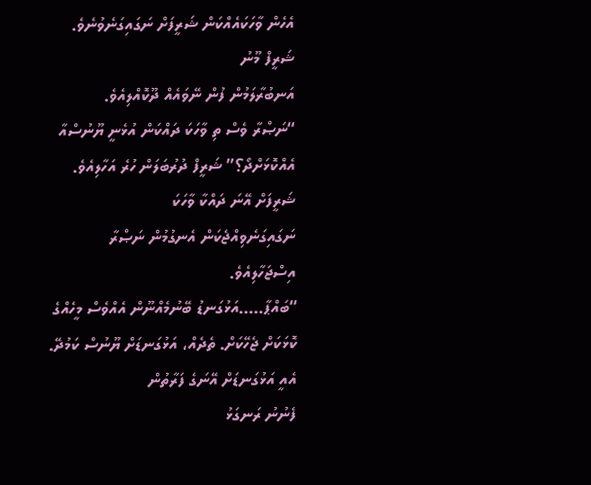އެހެން ވާހަކައެއްކަން ޝަރީފަށް ނަގައިގަނެވުނެވެ. ޝަރީފް މޫނު
އަނބުރާލަމުން ފުން ނޭވައެއް ދޫކޮއްލިއެވެ.
“ނަޞްރާ ވެސް ތި ވާހަކަ ދައްކަން އުޅެނީ ޔޫނުސްއާ
އެއްކޮޅަށްދޯ؟” ޝަރީފް ދުރުބަލަން ހުރެ އަހާލިއެވެ. ޝަރީފަށް އޭނަ ދައްކާ ވާހަކަ
ނަގައިގަނެވިއްޖެކަން އެނގުމުން ނަޞްރާ އިސްޖަހާލިއެވެ.
“ބައްޕާ…..އަޅުގަނޑު ބޭނުމެއްނޫން އެއްވެސް މީހެއްގެ
ކޮޅަކަށް ޖެހޭކަށް. ތެދެއް، އަޅުގަނޑަށް ޔޫނުސް ކަމުދޭ. އެއީ އަޅުގަނޑަށް އޭނަގެ ފަރާތުން
ފެނުނު ރަނގަޅު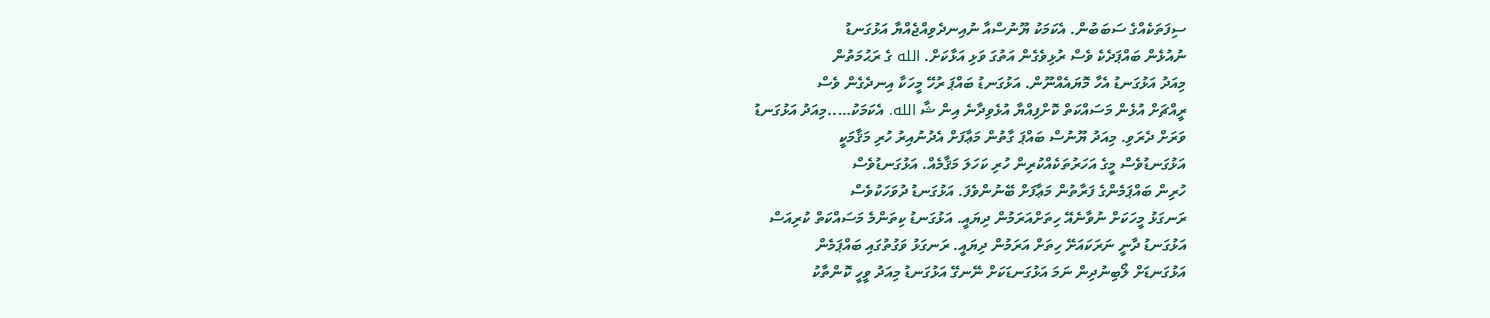ސިފަތަކެއްގެ ސަބަބުން. އެކަމަކު ޔޫނުސްއާ ނުއިނދެވިއްޖެއްޔާ އަޅުގަނޑު
ނުއުޅެން ބައްޕަދެކެ ވެސް ރުޅިވެގެން އަތުގަ ވަޅި އަޅާކަށް. الله ގެ ރަޙުމަތުން
މިއަދު އަޅުގަނޑު އެހާ މޮޔައެއްނޫން. އަޅުގަނޑު ބައްޕަ ރުހޭ މީހަކާ އިނދެގެން ވެސް
ރީއްޗަށް އުޅެން މަސައްކަތް ކޮށްފިއްޔާ އުޅެވިދާނެ އިން ޝާ الله. އެކަމަކު…..މިއަދު އަޅުގަނޑު
ވަރަށް ދެރަވި. މިއަދު ޔޫނުސް ބައްޕަ ގާތުން މަޢާފަށް އެދުނުއިރު ހުރި މަޤާމަކީ
އަޅުގަނޑުވެސް މީގެ އަހަރުތަކެއްކުރިން ހުރި ކަހަލަ މަޤާމެއް. އަޅުގަނޑުވެސް
ހުރިން ބައްޕަމެންގެ ފަރާތުން މަޢާފަށް ބޭނުންވެފަ. އަޅުގަނޑު ދުވަހަކުވެސް
ރަނގަޅު މީހަކަށް ނުވާނެއޭ ހިތަށްއަރަމުން ދިޔައީ. އަޅުގަނޑު ކިތަންމެ މަސައްކަތް ކުރިއަސް
އަޅުގަނޑު ދާނީ ނަރަކައަށޭ ހިތަށް އަރަމުން ދިޔައީ. ރަނގަޅު ވަގުތުގައި ބައްޕަމެން
އަޅުގަނޑަށް ލޯބިނުދިން ނަމަ އަޅުގަނޑަކަށް ނޭނގޭ އަޅުގަނޑު މިއަދު ވީހީ ކޮންތާކު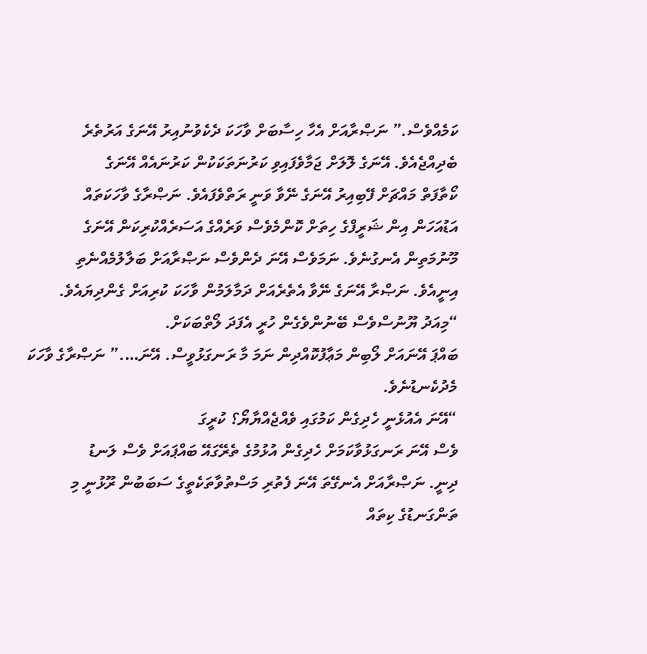ކަމެއްވެސް.” ނަޞްރާއަށް އެހާ ހިސާބަށް ވާހަކަ ދެކެވުނުއިރު އޭނަގެ އަރުތެރެ
ބެދިއްޖެއެވެ. އޭނަގެ ލޮލަށް ޖަމާވެފައިވި ކަރުނަތަކަކުން ކަރުނައެއް އޭނަގެ
ކޯތާފަތް މައްޗަށް ފޭބިއިރު އޭނަގެ ނޭވާ ވަނީ ރަތްވެފައެވެ. ނަޞްރާގެ ވާހަކަތައް
އަޑުއަހަން އިން ޝަރީފްގެ ހިތަށް ކޮންމެވެސް ވަރެއްގެ އަސަރެއްކުރިކަން އޭނަގެ
މޫނުމަތިން އެނގުނެވެ. ނަމަވެސް އޭނަ ދެންވެސް ނަޞްރާއަށް ބަލާލުމެއްނެތި
އިނީއެވެ. ނަޞްރާ އޭނަގެ ނޭވާ އެތެރެއަށް ދަމާލަމުން ވާހަކަ ކުރިއަށް ގެންދިޔައެވެ.
“މިއަދު ޔޫނުސްވެސް ބޭނުންވެގެން ހުރީ އެފަދަ ލޯތްބަކަށް.
ބައްޕަ އޭނައަށް ލޯބިން މަޢާފުކޮއްދިން ނަމަ މާ ރަނގަޅުވީސް. އޭނަ….” ނަޞްރާގެ ވާހަކަ
މެދުކެނޑުނެވެ.
“އޭނަ އެއުޅެނީ ހެދިގެން ކަމުގައި ވެއްޖެއްޔާޔޯ؟ ކުރީގަ
ވެސް އޭނަ ރަނގަޅުވާކަމަށް ހެދިގެން އުޅުމުގެ ތެރޭގައޭ ބައްޕައަށް ވެސް ލަނޑު
ދިނީ. ނަޞްރާއަށް އެނގޭތަ އޭނަ ފެތުރި މަސްތުވާތަކެތީގެ ސަބަބުން ރޫޅުނީ މި
ތަންގަނޑުގެ ކިތައް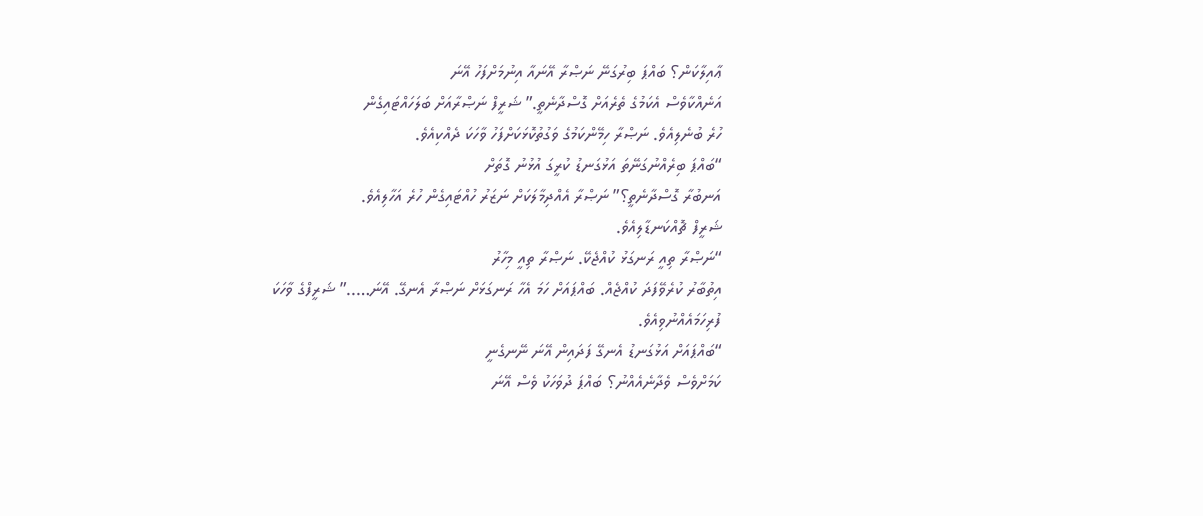ޢާއިލާކަން؟ ބައްޕަ ބިރުގަނޭ ނަޞްރާ އޭނައާ އިނުމަށްފަހު އޭނަ
އަނެއްކާވެސް އެކަމުގެ ތެރެއަށް ގޮސްދާނެތީ.” ޝަރީފް ނަޞްރާއަށް ބަލަހައްޓައިގެން
ހުރެ ބުނެލިއެވެ. ނަޞްރާ ހިމޭންކަމުގެ ވަގުތުކޮޅަކަށްފަހު ވާހަކަ ދެއްކިއެވެ.
“ބައްޕަ ބިރެއްނުގަނޭތަ އަޅުގަނޑު ކުރީގަ އުޅުނު ގޮތަށް
އަނބުރާ ގޮސްދާނެތީ؟” ނަޞްރާ އެއްދިމާލަކަށް ނަޒަރު ހުއްޓައިގެން ހުރެ އަހާލިއެވެ.
ޝަރީފް ޗޮއްކަނޑާލިއެވެ.
“ނަޞްރާ ތިއީ ރަނގަޅު ކުއްޖެކޭ. ނަޞްރާ ތިއީ މިހާރު
އިތުބާރު ކުރެވޭފަދަ ކުއްޖެއް. ބައްޕައަށް ހަމަ އެހާ ރަނގަޅަށް ނަޞްރާ އެނގޭ. އޭނަ…..” ޝަރީފްގެ ވާހަކަ
ފުރިހަމައެއްނުވިއެވެ.
“ބައްޕައަށް އަޅުގަނޑު އެނގޭ ފަދައިން އޭނަ ނޭނގެނީ
ކަމަށްވެސް ވެދާނެއެއްނު؟ ބައްޕަ ދުވަހަކު ވެސް އޭނަ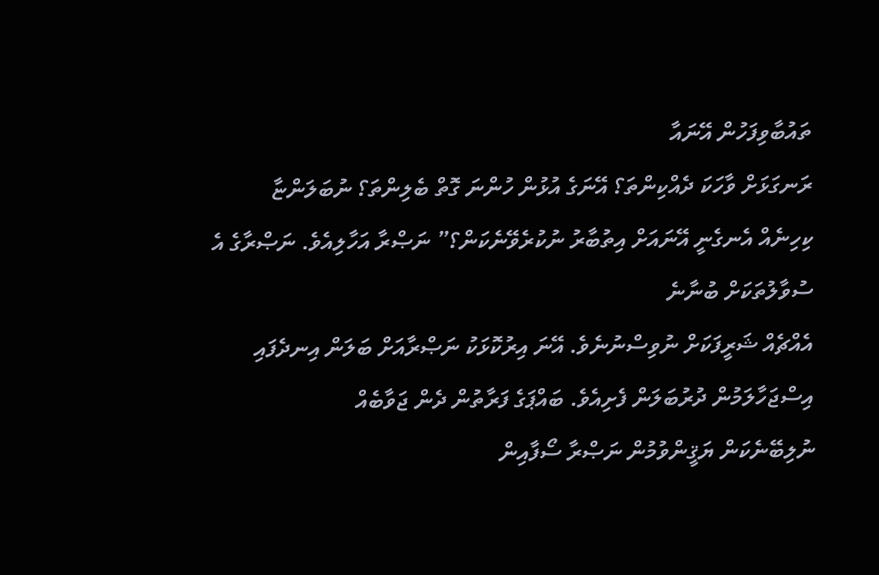ތައުބާވިފަހުން އޭނައާ
ރަނގަޅަށް ވާހަކަ ދެއްކިންތަ؟ އޭނަގެ އުޅުން ހުންނަ ގޮތް ބެލިންތަ؟ ނުބަލަންޏާ
ކިހިނެއް އެނގެނީ އޭނައަށް އިތުބާރު ނުކުރެވޭނެކަން؟” ނަޞްރާ އަހާލިއެވެ. ނަޞްރާގެ އެ ސުވާލުތަކަށް ބުނާނެ
އެއްޗެއް ޝަރީފަކަށް ނުވިސްނުނެވެ. އޭނަ އިރުކޮޅަކު ނަޞްރާއަށް ބަލަން އިނދެފައި
އިސްޖަހާލަމުން ދުރުބަލަން ފެށިއެވެ. ބައްޕަގެ ފަރާތުން ދެން ޖަވާބެއް
ނުލިބޭނެކަން ޔަޤީންވުމުން ނަޞްރާ ސޯފާއިން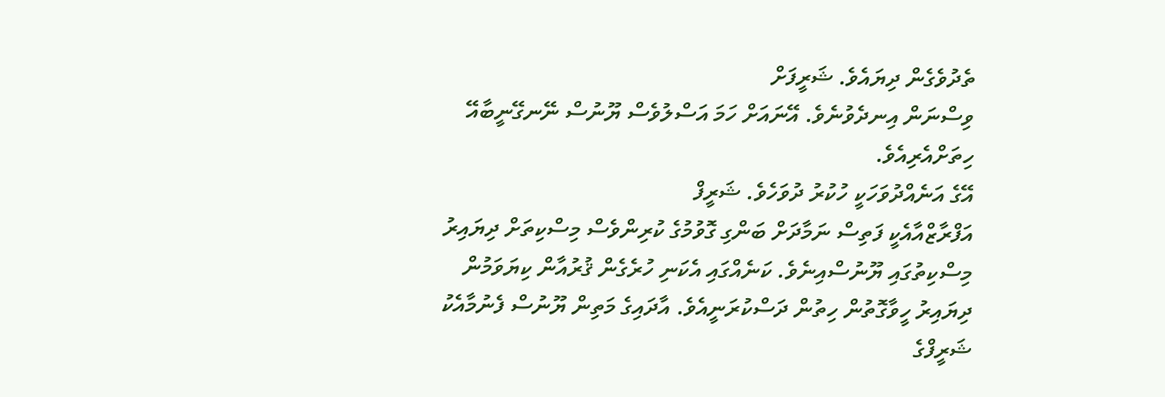ތެދުވެގެން ދިޔައެވެ. ޝަރީފަށް
ވިސްނަން އިނދެވުނެވެ. އޭނައަށް ހަމަ އަސްލުވެސް ޔޫނުސް ނޭނގޭނީބާއޭ
ހިތަށްއެރިއެވެ.
އޭގެ އަނެއްދުވަހަކީ ހުކުރު ދުވަހެވެ. ޝަރީފް
އަފްރާޒްއާއެކީ ފަތިސް ނަމާދަށް ބަންގި ގޮވުމުގެ ކުރިންވެސް މިސްކިތަށް ދިޔައިރު
މިސްކިތުގައި ޔޫނުސްއިނެވެ. ކަނެއްގައި އެކަނި ހުރެގެން ޤުރުއާން ކިޔަވަމުން
ދިޔައިރު ހީވާގޮތުން ހިތުން ދަސްކުރަނީއެވެ. އާދައިގެ މަތިން ޔޫނުސް ފެނުމާއެކު
ޝަރީފްގެ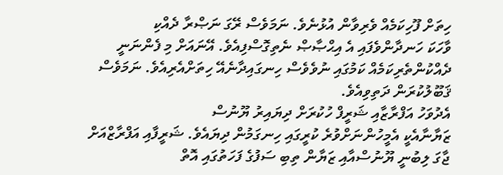ހިތަށް ފޫހިކަމެއް ވެރިވާން އުޅުނެވެ. ނަމަވެސް ރޭގަ ނަޞްރާ ދެއްކި
ވާހަކަ ހަނދާންވެފައި އެ އިޙްޞާޞް ނެތިގޮސްފިއެވެ. އޭނައަށް މި ފެންނަނީ
ދެއްކުންތެރިކަމެއް ކަމުގައި ނުވެވެސް ހިނގައިދާނެއޭ ހިތަށްއެރިއެވެ. ނަމަވެސް
ޤަބޫލުކުރަން ދަތިވިއެވެ.
އެދުވަހު އަފްރާޒާއި ޝަރީފް ހުކުރަށް ދިޔައިރު ޔޫނުސް
ޒަޔާނާއެކީ އެމީހުންނަށްވުރެ ކުރީގައި ހިނގަމުން ދިޔައެވެ. ޝަރީފާއި އަފްރާޒްއަށް
ޖާގަ ލިބުނީ ޔޫނުސްއާއި ޒަޔާން ތިބި ސަފުގެ ފަހަތުގައި އޮތް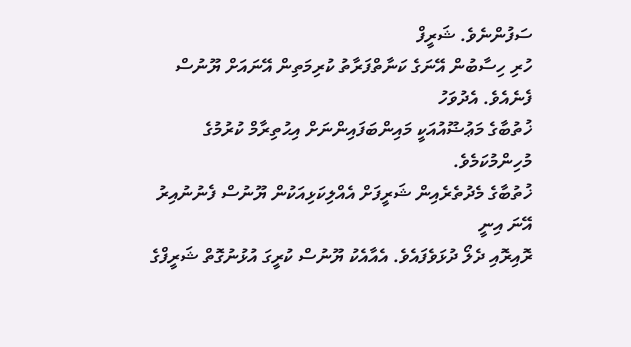ސަފުންނެވެ. ޝަރީފް
ހުރި ހިސާބުން އޭނަގެ ކަނާތްފަރާތު ކުރިމަތިން އޭނައަށް ޔޫނުސް ފެނެއެވެ. އެދުވަހު
ޚުތުބާގެ މަޢުޟޫއުއަކީ މައިންބަފައިންނަށް އިޙުތިރާމް ކުރުމުގެ މުހިންމުކަމެވެ.
ޚުތުބާގެ މެދުތެރެއިން ޝަރީފަށް އެއްލިކަޅިއަކުން ޔޫނުސް ފެނުނުއިރު އޭނަ އިނީ
ރޮއިރޮއި ދެލޯ ދުޅަވެފައެވެ. އެއާއެކު ޔޫނުސް ކުރީގަ އުޅުނުގޮތް ޝަރީފްގެ